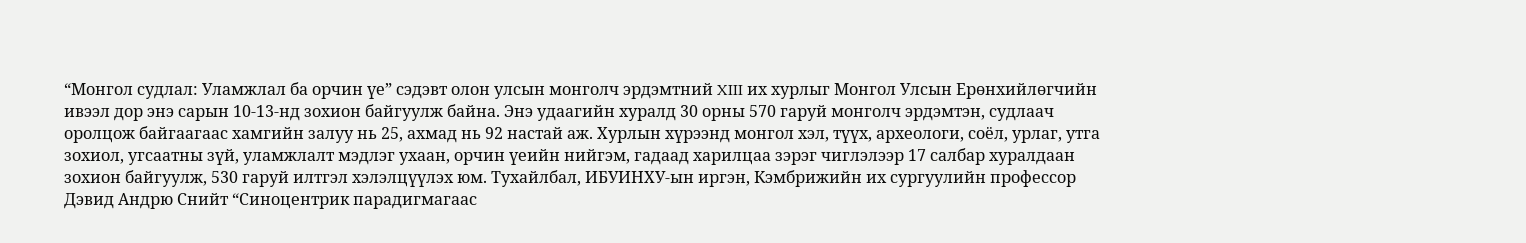“Монгол судлал: Уламжлал ба орчин үе” сэдэвт олон улсын монголч эрдэмтний XIII их хурлыг Монгол Улсын Ерөнхийлөгчийн ивээл дор энэ сарын 10-13-нд зохион байгуулж байна. Энэ удаагийн хуралд 30 орны 570 гаруй монголч эрдэмтэн, судлаач оролцож байгаагаас хамгийн залуу нь 25, ахмад нь 92 настай аж. Хурлын хүрээнд монгол хэл, түүх, археологи, соёл, урлаг, утга зохиол, угсаатны зүй, уламжлалт мэдлэг ухаан, орчин үеийн нийгэм, гадаад харилцаа зэрэг чиглэлээр 17 салбар хуралдаан зохион байгуулж, 530 гаруй илтгэл хэлэлцүүлэх юм. Тухайлбал, ИБУИНХУ-ын иргэн, Кэмбрижийн их сургуулийн профессор Дэвид Андрю Снийт “Синоцентрик парадигмагаас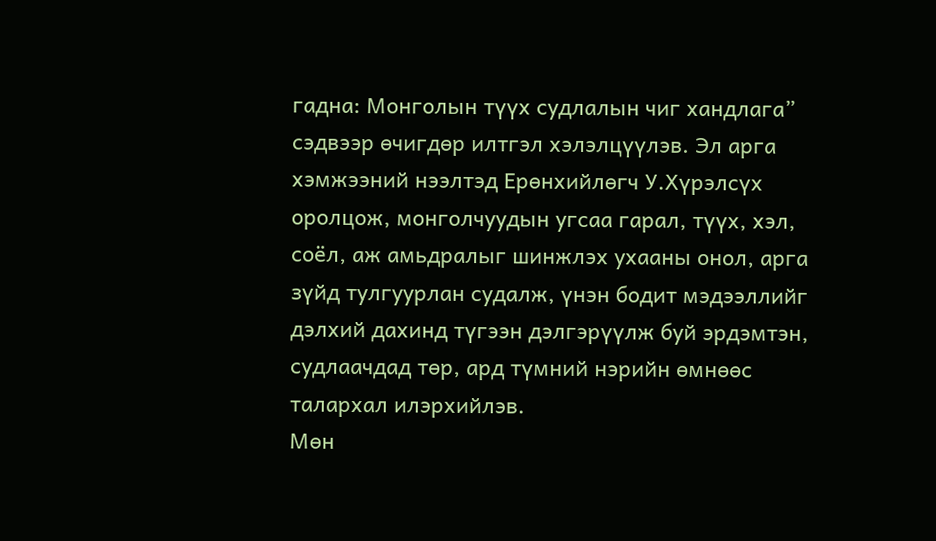гадна: Монголын түүх судлалын чиг хандлага” сэдвээр өчигдөр илтгэл хэлэлцүүлэв. Эл арга хэмжээний нээлтэд Ерөнхийлөгч У.Хүрэлсүх оролцож, монголчуудын угсаа гарал, түүх, хэл, соёл, аж амьдралыг шинжлэх ухааны онол, арга зүйд тулгуурлан судалж, үнэн бодит мэдээллийг дэлхий дахинд түгээн дэлгэрүүлж буй эрдэмтэн, судлаачдад төр, ард түмний нэрийн өмнөөс талархал илэрхийлэв.
Мөн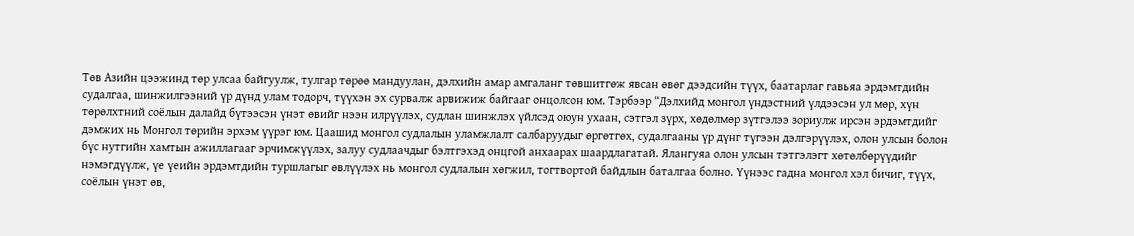Төв Азийн цээжинд төр улсаа байгуулж, тулгар төрөө мандуулан, дэлхийн амар амгаланг төвшитгөж явсан өвөг дээдсийн түүх, баатарлаг гавьяа эрдэмтдийн судалгаа, шинжилгээний үр дүнд улам тодорч, түүхэн эх сурвалж арвижиж байгааг онцолсон юм. Тэрбээр “Дэлхийд монгол үндэстний үлдээсэн ул мөр, хүн төрөлхтний соёлын далайд бүтээсэн үнэт өвийг нээн илрүүлэх, судлан шинжлэх үйлсэд оюун ухаан, сэтгэл зүрх, хөдөлмөр зүтгэлээ зориулж ирсэн эрдэмтдийг дэмжих нь Монгол төрийн эрхэм үүрэг юм. Цаашид монгол судлалын уламжлалт салбаруудыг өргөтгөх, судалгааны үр дүнг түгээн дэлгэрүүлэх, олон улсын болон бүс нутгийн хамтын ажиллагааг эрчимжүүлэх, залуу судлаачдыг бэлтгэхэд онцгой анхаарах шаардлагатай. Ялангуяа олон улсын тэтгэлэгт хөтөлбөрүүдийг нэмэгдүүлж, үе үеийн эрдэмтдийн туршлагыг өвлүүлэх нь монгол судлалын хөгжил, тогтвортой байдлын баталгаа болно. Үүнээс гадна монгол хэл бичиг, түүх, соёлын үнэт өв,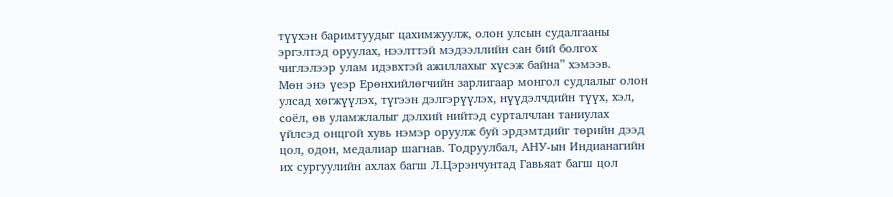түүхэн баримтуудыг цахимжуулж, олон улсын судалгааны эргэлтэд оруулах, нээлттэй мэдээллийн сан бий болгох чиглэлээр улам идэвхтэй ажиллахыг хүсэж байна” хэмээв.
Мөн энэ үеэр Ерөнхийлөгчийн зарлигаар монгол судлалыг олон улсад хөгжүүлэх, түгээн дэлгэрүүлэх, нүүдэлчдийн түүх, хэл, соёл, өв уламжлалыг дэлхий нийтэд сурталчлан таниулах үйлсэд онцгой хувь нэмэр оруулж буй эрдэмтдийг төрийн дээд цол, одон, медалиар шагнав. Тодруулбал, АНУ-ын Индианагийн их сургуулийн ахлах багш Л.Цэрэнчунтад Гавьяат багш цол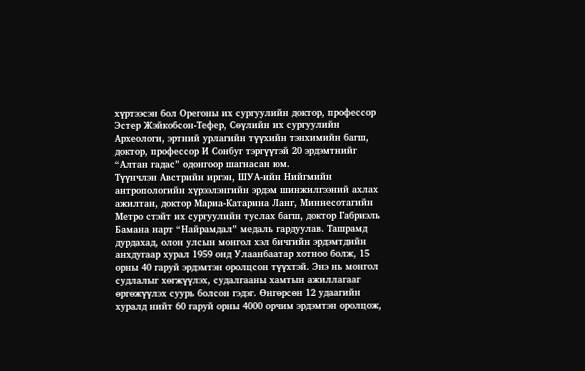хүртээсэн бол Орегоны их сургуулийн доктор, профессор Эстер Жэйкобсон-Тефер, Сөүлийн их сургуулийн Археологи, эртний урлагийн түүхийн тэнхимийн багш, доктор, профессор И Сонбуг тэргүүтэй 20 эрдэмтнийг “Алтан гадас” одонгоор шагнасан юм.
Түүнчлэн Австрийн иргэн, ШУА-ийн Нийгмийн антропологийн хүрээлэнгийн эрдэм шинжилгээний ахлах ажилтан, доктор Мариа-Катарина Ланг, Миннесотагийн Метро стэйт их сургуулийн туслах багш, доктор Габриэль Бамана нарт “Найрамдал” медаль гардуулав. Ташрамд дурдахад, олон улсын монгол хэл бичгийн эрдэмтдийн анхдугаар хурал 1959 онд Улаанбаатар хотноо болж, 15 орны 40 гаруй эрдэмтэн оролцсон түүхтэй. Энэ нь монгол судлалыг хөгжүүлэх, судалгааны хамтын ажиллагааг өргөжүүлэх суурь болсон гэдэг. Өнгөрсөн 12 удаагийн хуралд нийт 60 гаруй орны 4000 орчим эрдэмтэн оролцож,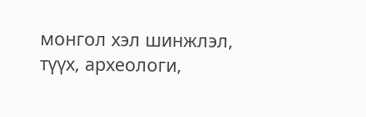монгол хэл шинжлэл, түүх, археологи,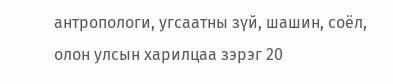антропологи, угсаатны зүй, шашин, соёл, олон улсын харилцаа зэрэг 20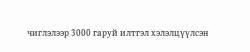чиглэлээр 3000 гаруй илтгэл хэлэлцүүлсэн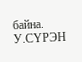байна.
У.СҮРЭН